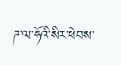ཌ་ལ་ཧོའི་སིར་ཕེབས་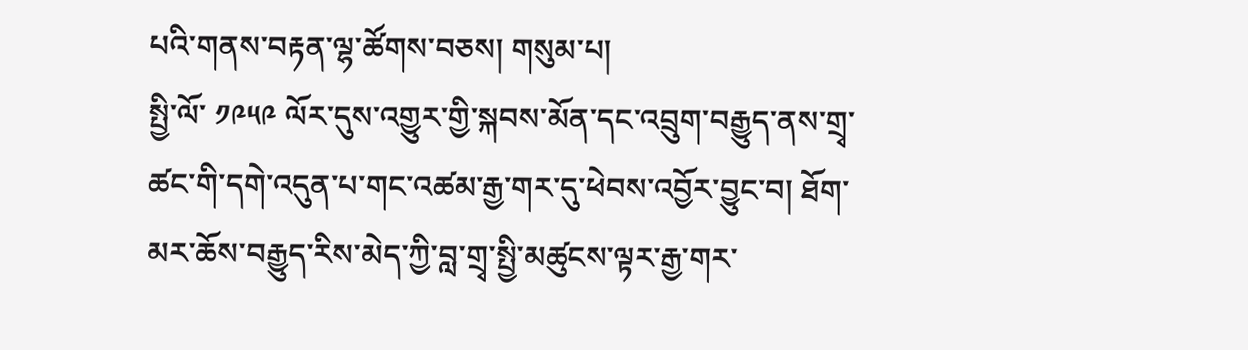པའི་གནས་བརྟན་ལྷ་ཚོགས་བཅས། གསུམ་པ།
སྤྱི་ལོ་ ༡༩༥༩ ལོར་དུས་འགྱུར་གྱི་སྐབས་མོན་དང་འབྲུག་བརྒྱུད་ནས་གྲྭ་ཚང་གི་དགེ་འདུན་པ་གང་འཚམ་རྒྱ་གར་དུ་ཕེབས་འབྱོར་བྱུང་བ། ཐོག་མར་ཆོས་བརྒྱུད་རིས་མེད་ཀྱི་བླ་གྲྭ་སྤྱི་མཚུངས་ལྟར་རྒྱ་གར་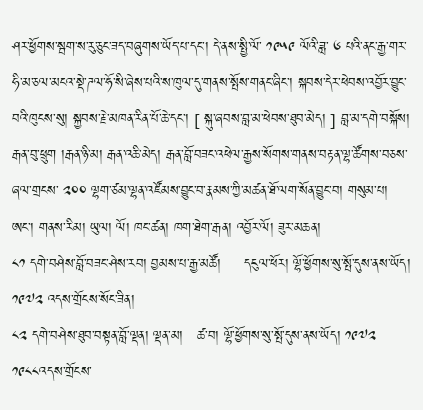ཤར་ཕྱོགས་སྦག་ས་རུ་ཅུང་ཟད་བཞུགས་ཡོད་པ་དང་། དེ་ནས་སྤྱི་ལོ་ ༡༩༥༩ ལོའི་ཟླ་ ༦ པའི་ནང་རྒྱ་གར་ཧི་མ་ཅལ་མངའ་སྡེ་ཌལ་ཧོ་སི་ཞེས་པའི་ས་ཁུལ་དུ་གནས་སྤོས་གནང་ཞིང་། སྐབས་དེར་ཕེབས་འབྱོར་བྱུང་བའི་ཁུངས་སུ། སྐྱབས་རྗེ་མཁན་རིན་པོ་ཆེ་དང་། [ སྐུ་ཞབས་བླ་མ་ཕེབས་ཐུབ་མེད། ] བླ་མ་དགེ་བསྐོས། རྒན་བུ་ཕྲུག །རྒན་ཉི་མ། རྒན་འཆི་མེད། རྒན་བློ་བཟང་འཕེལ་རྒྱས་སོགས་གནས་བརྟན་ལྷ་ཚོགས་བཅས་ཞལ་གྲངས་ ༢༠༠ ལྷག་ཙམ་ལྷན་འཛོམས་བྱུང་བ་རྣམས་ཀྱི་མཚན་ཐོ་ལག་སོན་བྱུང་བ། གསུམ་པ།
ཨང་། གནས་རིམ། ཡུལ། ལོ། ཁང་ཚན། ཁག་ཐེག་རྒན། འབྱོར་ལོ། ཟུར་མཆན།
༨༡ དགེ་བཤེས་བློ་བཟང་ཤེས་རབ། བྱམས་པ་རྒྱ་མཚོ།     དངུལ་ཕོར། ལྷོ་ཕྱོགས་སུ་སྤོ་དུས་ནས་ཡོད། ༡༩༧༢ འདས་གྲོངས་སོང་ཟིན།
༨༢ དགེ་བཤེས་ཐུབ་བསྟན་བློ་ལྡན། ལྡན་མ།   ཚ་བ། ལྷོ་ཕྱོགས་སུ་སྤོ་དུས་ནས་ཡོད། ༡༩༧༢ ༡༩༨༨འདས་གྲོངས་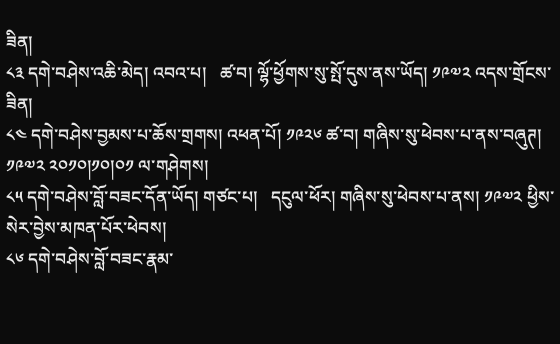ཟིན།
༨༣ དགེ་བཤེས་འཆི་མེད། འབའ་པ།   ཚ་བ། ལྷོ་ཕྱོགས་སུ་སྤོ་དུས་ནས་ཡོད། ༡༩༧༢ འདས་གྲོངས་ཟིན།
༨༤ དགེ་བཤེས་བྱམས་པ་ཆོས་གྲགས། འཕན་པོ། ༡༩༢༦ ཚ་བ། གཞིས་སུ་ཕེབས་པ་ནས་བཞུཊ། ༡༩༧༢ ༢༠༡༠།༡༠།༠༡ ལ་གཤེགས།
༨༥ དགེ་བཤེས་བློ་བཟང་དོན་ཡོད། གཙང་པ།   དངུལ་ཕོར། གཞིས་སུ་ཕེབས་པ་ནས། ༡༩༧༢ ཕྱིས་སེར་བྱེས་མཁན་པོར་ཕེབས།
༨༦ དགེ་བཤེས་བློ་བཟང་རྣམ་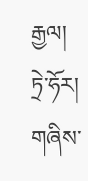རྒྱལ།     ཏྲེ་ཧོར། གཞིས་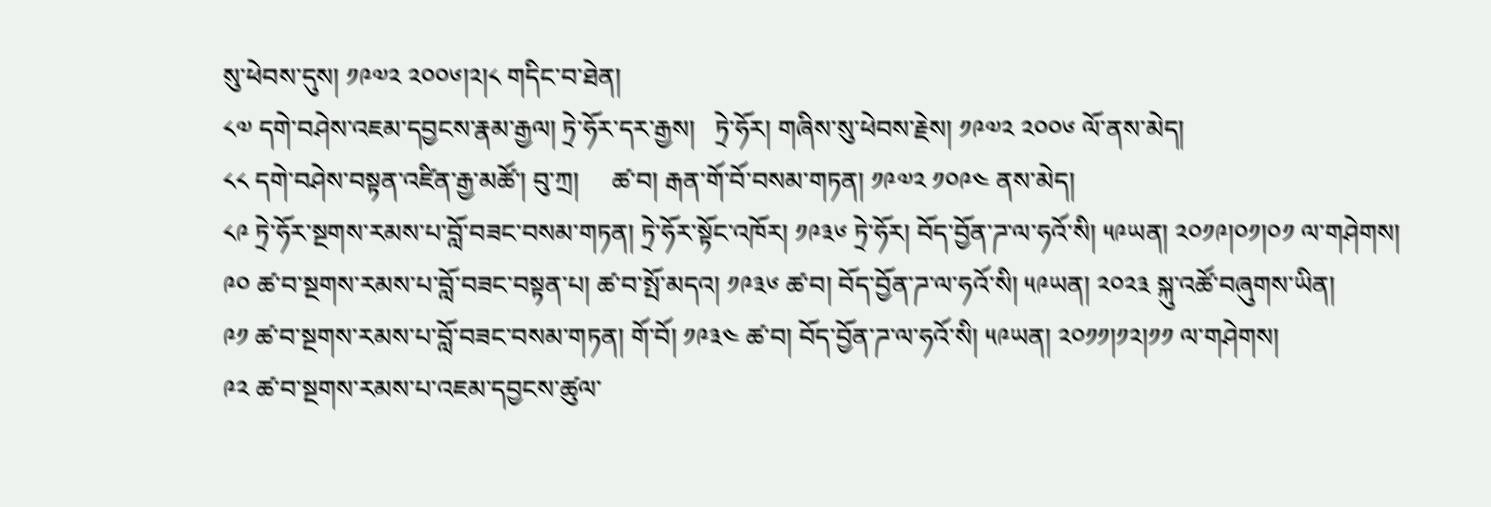སུ་ཕེབས་དུས། ༡༩༧༢ ༢༠༠༦།༢།༨ གདིང་བ་ཐེན།
༨༧ དགེ་བཤེས་འཇམ་དབྱངས་རྣམ་རྒྱལ། ཏྲེ་ཧོར་དར་རྒྱས།   ཏྲེ་ཧོར། གཞིས་སུ་ཕེབས་རྗེས། ༡༩༧༢ ༢༠༠༦ ལོ་ནས་མེད།
༨༨ དགེ་བཤེས་བསྟན་འཛིན་རྒྱ་མཚོ་། བུ་ཀྲ།     ཚ་བ། རྒན་གོ་བོ་བསམ་གཏན། ༡༩༧༢ ༡༠༩༤ ནས་མེད།
༨༩ ཏྲེ་ཧོར་སྔགས་རམས་པ་བློ་བཟང་བསམ་གཏན། ཏྲེ་ཧོར་སྟོང་འཁོར། ༡༩༣༦ ཏྲེ་ཧོར། བོད་བྱོན་ཌ་ལ་ཧའོ་སི། ༥༩ཡན། ༢༠༡༩།༠༡།༠༡ ལ་གཤེགས།
༩༠ ཚ་བ་སྔགས་རམས་པ་བློ་བཟང་བསྟན་པ། ཚ་བ་སྤོ་མདའ། ༡༩༣༦ ཚ་བ། བོད་བྱོན་ཌ་ལ་ཧའོ་སི། ༥༩ཡན། ༢༠༢༣ སྐུ་འཚོ་བཞུགས་ཡིན།
༩༡ ཚ་བ་སྔགས་རམས་པ་བློ་བཟང་བསམ་གཏན། གོ་བོ། ༡༩༣༤ ཚ་བ། བོད་བྱོན་ཌ་ལ་ཧའོ་སི། ༥༩ཡན། ༢༠༡༡།༡༢།༡༡ ལ་གཤེགས།
༩༢ ཚ་བ་སྔགས་རམས་པ་འཇམ་དབྱངས་ཚུལ་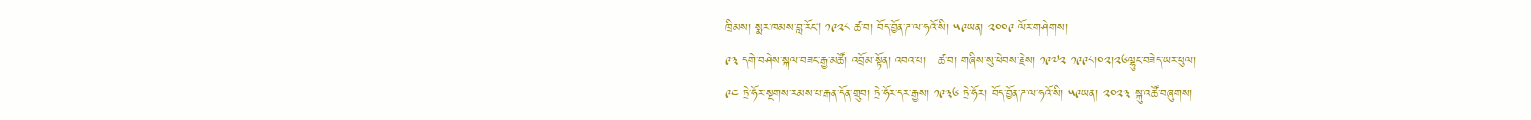ཁྲིམས། སྨར་ཁམས་བླ་རོང། ༡༩༢༨ ཚ་བ། བོད་བྱོན་ཌ་ལ་ཧའོ་སི། ༥༩ཡན། ༢༠༠༩ ལོར་གཤེགས།
༩༣ དགེ་བཤེས་སྐལ་བཟང་རྒྱ་མཚོ། འབྲོམ་སྟོན། འབའ་པ།   ཚ་བ། གཞིས་སུ་ཕེབས་རྗེས། ༡༩༧༢ ༡༩༩༨།༠༢།༢༦ལྷུང་བཟེད་ཡར་ཕུལ།
༩༤ ཏྲེ་ཧོར་སྔགས་རམས་པ་རྒན་དོན་གྲུབ། ཏྲེ་ཧོར་དར་རྒྱས། ༡༩༣༦ ཏྲེ་ཧོར། བོད་བྱོན་ཌ་ལ་ཧའོ་སི། ༥༩ཡན། ༢༠༢༣ སྐུ་འཚོ་བཞུགས།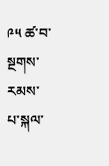༩༥ ཚ་བ་སྔགས་རམས་པ་སྐལ་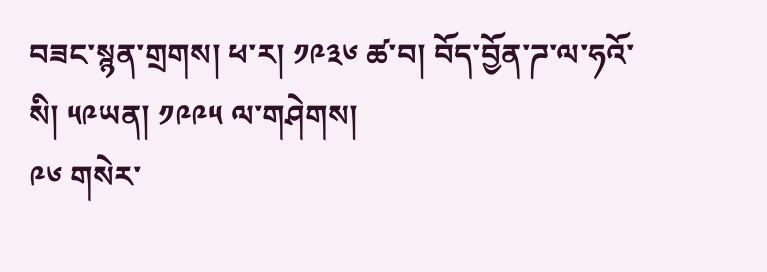བཟང་སྙན་གྲགས། ཕ་ར། ༡༩༣༦ ཚ་བ། བོད་བྱོན་ཌ་ལ་ཧའོ་སི། ༥༩ཡན། ༡༩༩༥ ལ་གཤེགས།
༩༦ གསེར་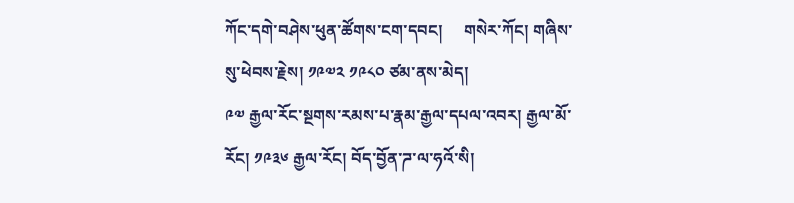ཀོང་དགེ་བཤེས་ཕུན་ཚོགས་ངག་དབང།     གསེར་ཀོང། གཞིས་སུ་ཕེབས་རྗེས། ༡༩༧༢ ༡༩༨༠ ཙམ་ནས་མེད།
༩༧ རྒྱལ་རོང་སྔགས་རམས་པ་རྣམ་རྒྱལ་དཔལ་འབར། རྒྱལ་མོ་རོང། ༡༩༣༦ རྒྱལ་རོང། བོད་བྱོན་ཌ་ལ་ཧའོ་སི།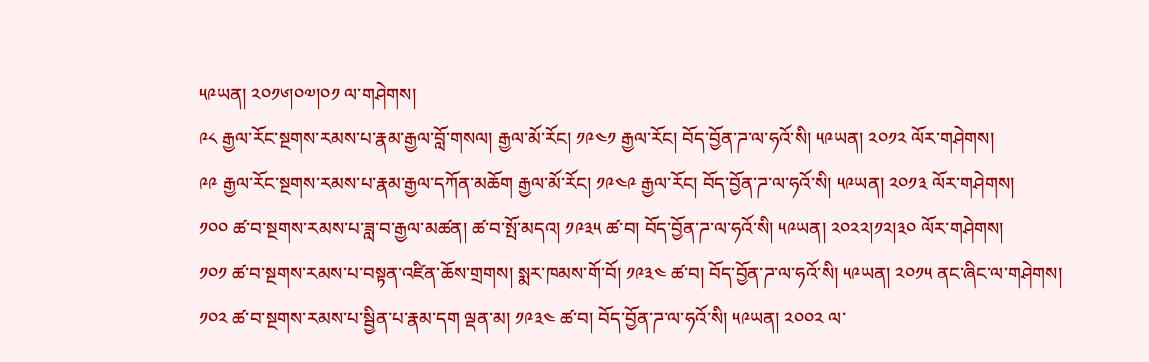༥༩ཡན། ༢༠༡༦།༠༧།༠༡ ལ་གཤེགས།
༩༨ རྒྱལ་རོང་སྔགས་རམས་པ་རྣམ་རྒྱལ་བློ་གསལ། རྒྱལ་མོ་རོང། ༡༩༤༡ རྒྱལ་རོང། བོད་བྱོན་ཌ་ལ་ཧའོ་སི། ༥༩ཡན། ༢༠༡༢ ལོར་གཤེགས།
༩༩ རྒྱལ་རོང་སྔགས་རམས་པ་རྣམ་རྒྱལ་དཀོན་མཆོག རྒྱལ་མོ་རོང། ༡༩༤༩ རྒྱལ་རོང། བོད་བྱོན་ཌ་ལ་ཧའོ་སི། ༥༩ཡན། ༢༠༡༣ ལོར་གཤེགས།
༡༠༠ ཚ་བ་སྔགས་རམས་པ་ཟླ་བ་རྒྱལ་མཚན། ཚ་བ་སྤོ་མདའ། ༡༩༣༥ ཚ་བ། བོད་བྱོན་ཌ་ལ་ཧའོ་སི། ༥༩ཡན། ༢༠༢༢།༡༢།༣༠ ལོར་གཤེགས།
༡༠༡ ཚ་བ་སྔགས་རམས་པ་བསྟན་འཛིན་ཆོས་གྲགས། སྨར་ཁམས་གོ་བོ། ༡༩༣༤ ཚ་བ། བོད་བྱོན་ཌ་ལ་ཧའོ་སི། ༥༩ཡན། ༢༠༡༥ ནང་ཞིང་ལ་གཤེགས།
༡༠༢ ཚ་བ་སྔགས་རམས་པ་སྦྱིན་པ་རྣམ་དག ལྡན་མ། ༡༩༣༤ ཚ་བ། བོད་བྱོན་ཌ་ལ་ཧའོ་སི། ༥༩ཡན། ༢༠༠༢ ལ་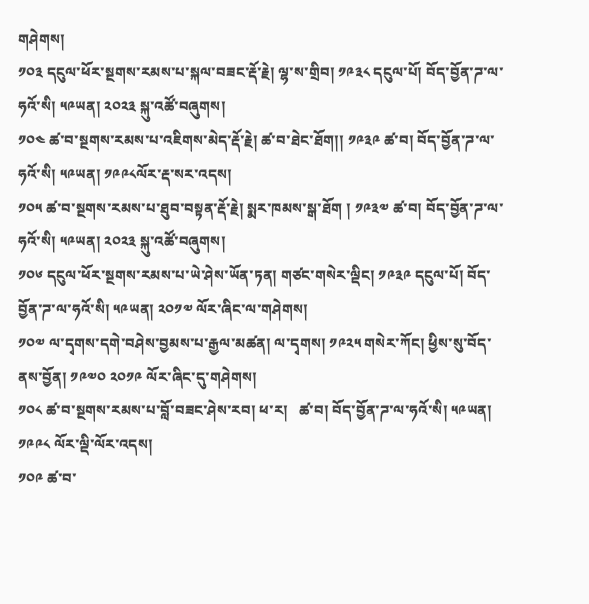གཤེགས།
༡༠༣ དངུལ་ཕོར་སྔགས་རམས་པ་སྐལ་བཟང་རྡོ་རྗེ། ལྷ་ས་གྲིབ། ༡༩༣༨ དངུལ་པོ། བོད་བྱོན་ཌ་ལ་ཧའོ་སི། ༥༩ཡན། ༢༠༢༣ སྐུ་འཚོ་བཞུགས།
༡༠༤ ཚ་བ་སྔགས་རམས་པ་འཇིགས་མེད་རྡོ་རྗེ། ཚ་བ་ཐེང་ཐོག།། ༡༩༣༩ ཚ་བ། བོད་བྱོན་ཌ་ལ་ཧའོ་སི། ༥༩ཡན། ༡༩༩༨ལོར་རྡ་སར་འདས།
༡༠༥ ཚ་བ་སྔགས་རམས་པ་ཐུབ་བསྟན་རྡོ་རྗེ། སྨར་ཁམས་སྒ་ཐོག ། ༡༩༣༧ ཚ་བ། བོད་བྱོན་ཌ་ལ་ཧའོ་སི། ༥༩ཡན། ༢༠༢༣ སྐུ་འཚོ་བཞུགས།
༡༠༦ དངུལ་ཕོར་སྔགས་རམས་པ་ཡེ་ཤེས་ཡོན་ཏན། གཙང་གསེར་ལྡིང། ༡༩༣༩ དངུལ་པོ། བོད་བྱོན་ཌ་ལ་ཧའོ་སི། ༥༩ཡན། ༢༠༡༧ ལོར་ཞིང་ལ་གཤེགས།
༡༠༧ ལ་དྭགས་དགེ་བཤེས་བྱམས་པ་རྒྱལ་མཚན། ལ་དྭགས། ༡༩༢༥ གསེར་ཀོང། ཕྱིས་སུ་བོད་ནས་བྱོན། ༡༩༧༠ ༢༠༡༩ ལོར་ཞིང་དུ་གཤེགས།
༡༠༨ ཚ་བ་སྔགས་རམས་པ་བློ་བཟང་ཤེས་རབ། ཕ་ར།   ཚ་བ། བོད་བྱོན་ཌ་ལ་ཧའོ་སི། ༥༩ཡན། ༡༩༩༨ ལོར་ལྡི་ལོར་འདས།
༡༠༩ ཚ་བ་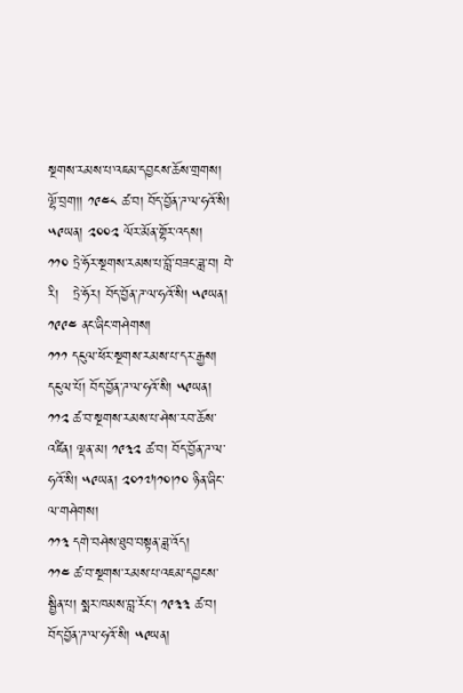སྔགས་རམས་པ་འཇམ་དབྱངས་ཆོས་གྲགས། ལྷོ་བྲག།། ༡༩༤༨ ཚ་བ། བོད་བྱོན་ཌ་ལ་ཧའོ་སི། ༥༩ཡན། ༢༠༠༢ ལོར་མོན་གྷོར་འདས།
༡༡༠ ཏྲེ་ཧོར་སྔགས་རམས་པ་བློ་བཟང་ཟླ་བ། བེ་རི།   ཏྲེ་ཧོར། བོད་བྱོན་ཌ་ལ་ཧའོ་སི། ༥༩ཡན། ༡༩༩༤ ནང་ཞིང་གཤེགས།
༡༡༡ དངུལ་ཕོར་སྔགས་རམས་པ་དར་རྒྱས།     དངུལ་པོ། བོད་བྱོན་ཌ་ལ་ཧའོ་སི། ༥༩ཡན།
༡༡༢ ཚ་བ་སྔགས་རམས་པ་ཤེས་རབ་ཆོས་འཛིན། ལྡན་མ། ༡༩༣༢ ཚ་བ། བོད་བྱོན་ཌ་ལ་ཧའོ་སི། ༥༩ཡན། ༢༠༡༧།༡༠།༡༠ ཉིན་ཞིང་ལ་གཤེགས།
༡༡༣ དགེ་བཤེས་ཐུབ་བསྟན་ཟླ་འོད།
༡༡༤ ཚ་བ་སྔགས་རམས་པ་འཇམ་དབྱངས་སྦྱིན་པ། སྨར་ཁམས་བླ་རོང། ༡༩༣༣ ཚ་བ། བོད་བྱོན་ཌ་ལ་ཧའོ་སི། ༥༩ཡན།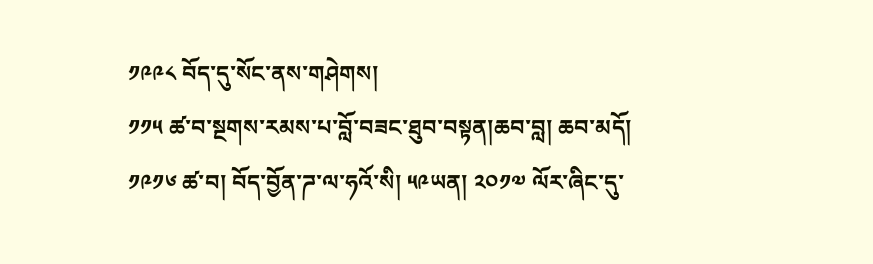༡༩༩༨ བོད་དུ་སོང་ནས་གཤེགས།
༡༡༥ ཚ་བ་སྔགས་རམས་པ་བློ་བཟང་ཐུབ་བསྟན།ཆབ་བླ། ཆབ་མདོ། ༡༩༡༦ ཚ་བ། བོད་བྱོན་ཌ་ལ་ཧའོ་སི། ༥༩ཡན། ༢༠༡༧ ལོར་ཞིང་དུ་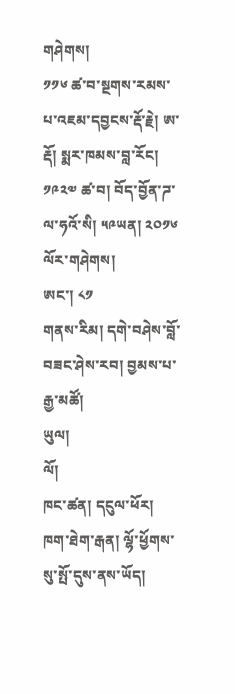གཤེགས།
༡༡༦ ཚ་བ་སྔགས་རམས་པ་འཇམ་དབྱངས་རྡོ་རྗེ། ཨ་རྡོ། སྨར་ཁམས་བླ་རོང། ༡༩༢༧ ཚ་བ། བོད་བྱོན་ཌ་ལ་ཧའོ་སི། ༥༩ཡན། ༢༠༡༦ ལོར་གཤེགས།
ཨང་། ༨༡
གནས་རིམ། དགེ་བཤེས་བློ་བཟང་ཤེས་རབ། བྱམས་པ་རྒྱ་མཚོ།
ཡུལ།
ལོ།
ཁང་ཚན། དངུལ་ཕོར།
ཁག་ཐེག་རྒན། ལྷོ་ཕྱོགས་སུ་སྤོ་དུས་ནས་ཡོད།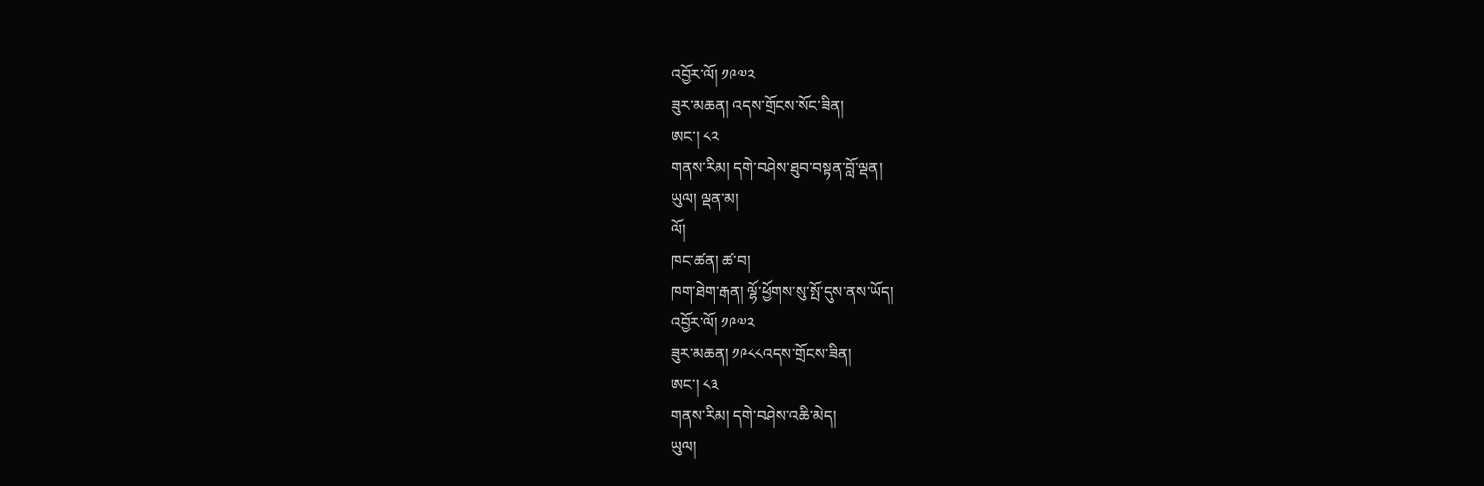འབྱོར་ལོ། ༡༩༧༢
ཟུར་མཆན། འདས་གྲོངས་སོང་ཟིན།
ཨང་། ༨༢
གནས་རིམ། དགེ་བཤེས་ཐུབ་བསྟན་བློ་ལྡན།
ཡུལ། ལྡན་མ།
ལོ།
ཁང་ཚན། ཚ་བ།
ཁག་ཐེག་རྒན། ལྷོ་ཕྱོགས་སུ་སྤོ་དུས་ནས་ཡོད།
འབྱོར་ལོ། ༡༩༧༢
ཟུར་མཆན། ༡༩༨༨འདས་གྲོངས་ཟིན།
ཨང་། ༨༣
གནས་རིམ། དགེ་བཤེས་འཆི་མེད།
ཡུལ།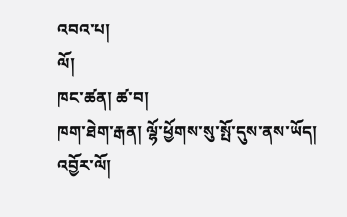འབའ་པ།
ལོ།
ཁང་ཚན། ཚ་བ།
ཁག་ཐེག་རྒན། ལྷོ་ཕྱོགས་སུ་སྤོ་དུས་ནས་ཡོད།
འབྱོར་ལོ།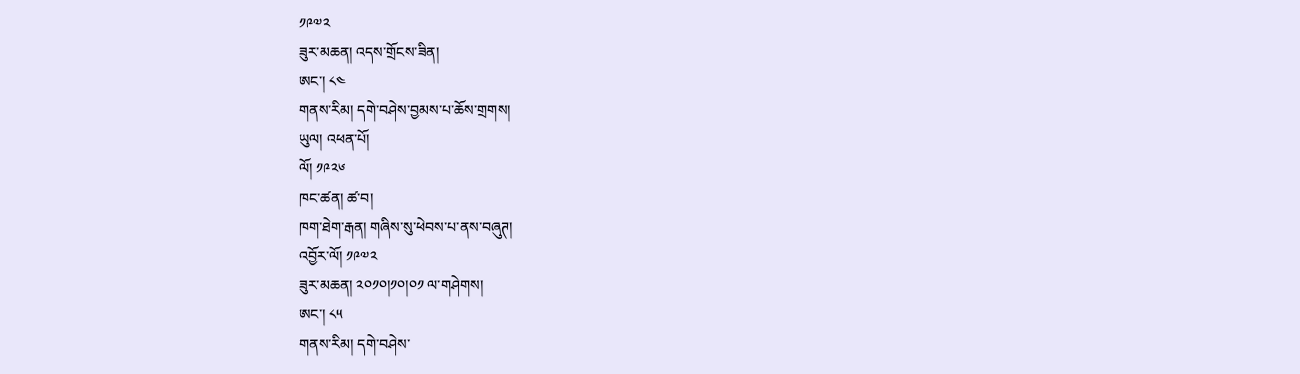༡༩༧༢
ཟུར་མཆན། འདས་གྲོངས་ཟིན།
ཨང་། ༨༤
གནས་རིམ། དགེ་བཤེས་བྱམས་པ་ཆོས་གྲགས།
ཡུལ། འཕན་པོ།
ལོ། ༡༩༢༦
ཁང་ཚན། ཚ་བ།
ཁག་ཐེག་རྒན། གཞིས་སུ་ཕེབས་པ་ནས་བཞུཊ།
འབྱོར་ལོ། ༡༩༧༢
ཟུར་མཆན། ༢༠༡༠།༡༠།༠༡ ལ་གཤེགས།
ཨང་། ༨༥
གནས་རིམ། དགེ་བཤེས་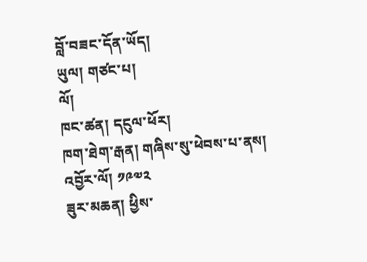བློ་བཟང་དོན་ཡོད།
ཡུལ། གཙང་པ།
ལོ།
ཁང་ཚན། དངུལ་ཕོར།
ཁག་ཐེག་རྒན། གཞིས་སུ་ཕེབས་པ་ནས།
འབྱོར་ལོ། ༡༩༧༢
ཟུར་མཆན། ཕྱིས་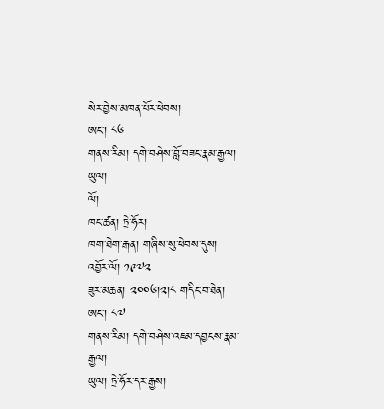སེར་བྱེས་མཁན་པོར་ཕེབས།
ཨང་། ༨༦
གནས་རིམ། དགེ་བཤེས་བློ་བཟང་རྣམ་རྒྱལ།
ཡུལ།
ལོ།
ཁང་ཚན། ཏྲེ་ཧོར།
ཁག་ཐེག་རྒན། གཞིས་སུ་ཕེབས་དུས།
འབྱོར་ལོ། ༡༩༧༢
ཟུར་མཆན། ༢༠༠༦།༢།༨ གདིང་བ་ཐེན།
ཨང་། ༨༧
གནས་རིམ། དགེ་བཤེས་འཇམ་དབྱངས་རྣམ་རྒྱལ།
ཡུལ། ཏྲེ་ཧོར་དར་རྒྱས།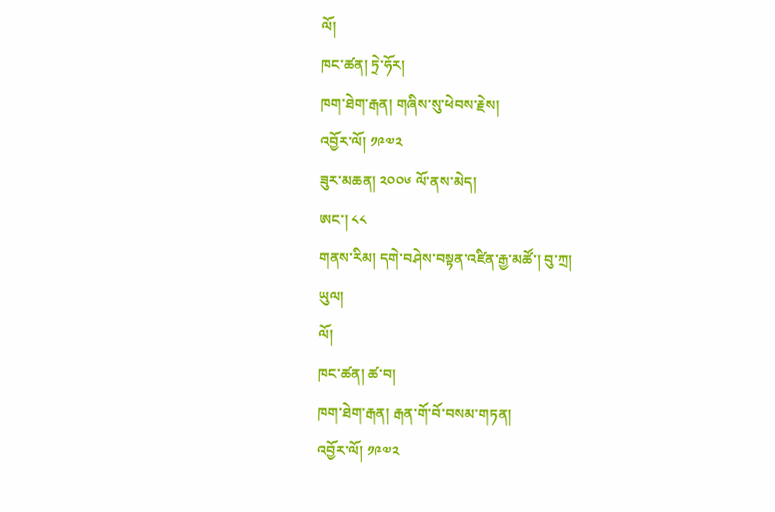ལོ།
ཁང་ཚན། ཏྲེ་ཧོར།
ཁག་ཐེག་རྒན། གཞིས་སུ་ཕེབས་རྗེས།
འབྱོར་ལོ། ༡༩༧༢
ཟུར་མཆན། ༢༠༠༦ ལོ་ནས་མེད།
ཨང་། ༨༨
གནས་རིམ། དགེ་བཤེས་བསྟན་འཛིན་རྒྱ་མཚོ་། བུ་ཀྲ།
ཡུལ།
ལོ།
ཁང་ཚན། ཚ་བ།
ཁག་ཐེག་རྒན། རྒན་གོ་བོ་བསམ་གཏན།
འབྱོར་ལོ། ༡༩༧༢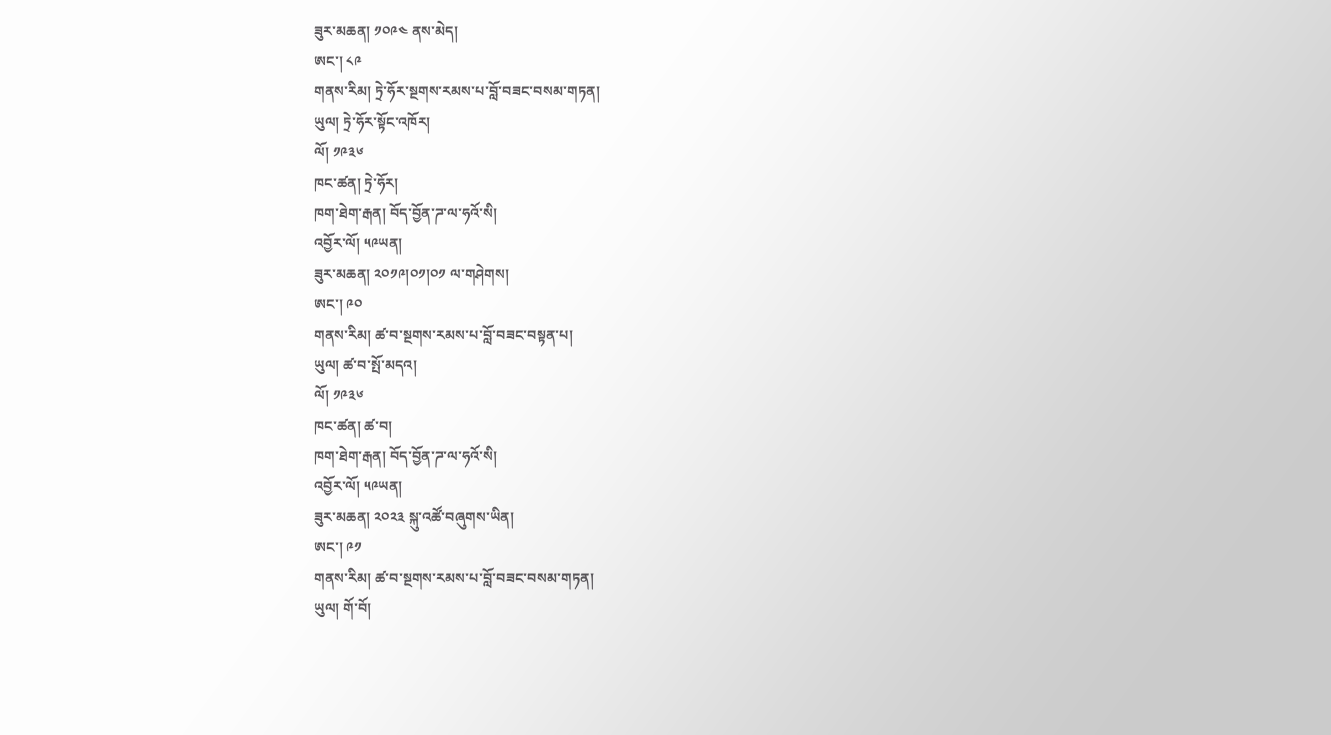ཟུར་མཆན། ༡༠༩༤ ནས་མེད།
ཨང་། ༨༩
གནས་རིམ། ཏྲེ་ཧོར་སྔགས་རམས་པ་བློ་བཟང་བསམ་གཏན།
ཡུལ། ཏྲེ་ཧོར་སྟོང་འཁོར།
ལོ། ༡༩༣༦
ཁང་ཚན། ཏྲེ་ཧོར།
ཁག་ཐེག་རྒན། བོད་བྱོན་ཌ་ལ་ཧའོ་སི།
འབྱོར་ལོ། ༥༩ཡན།
ཟུར་མཆན། ༢༠༡༩།༠༡།༠༡ ལ་གཤེགས།
ཨང་། ༩༠
གནས་རིམ། ཚ་བ་སྔགས་རམས་པ་བློ་བཟང་བསྟན་པ།
ཡུལ། ཚ་བ་སྤོ་མདའ།
ལོ། ༡༩༣༦
ཁང་ཚན། ཚ་བ།
ཁག་ཐེག་རྒན། བོད་བྱོན་ཌ་ལ་ཧའོ་སི།
འབྱོར་ལོ། ༥༩ཡན།
ཟུར་མཆན། ༢༠༢༣ སྐུ་འཚོ་བཞུགས་ཡིན།
ཨང་། ༩༡
གནས་རིམ། ཚ་བ་སྔགས་རམས་པ་བློ་བཟང་བསམ་གཏན།
ཡུལ། གོ་བོ།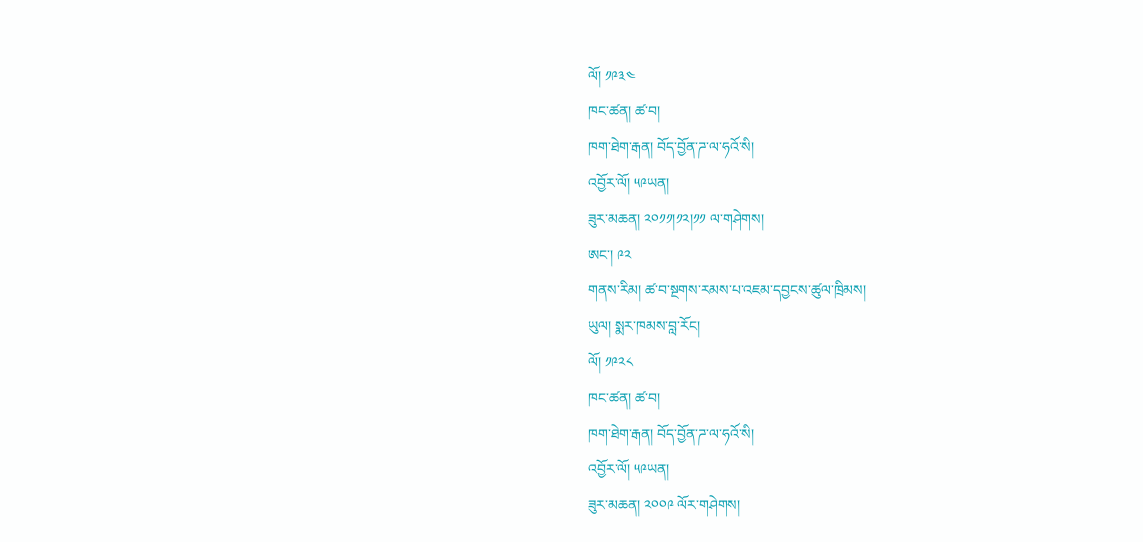ལོ། ༡༩༣༤
ཁང་ཚན། ཚ་བ།
ཁག་ཐེག་རྒན། བོད་བྱོན་ཌ་ལ་ཧའོ་སི།
འབྱོར་ལོ། ༥༩ཡན།
ཟུར་མཆན། ༢༠༡༡།༡༢།༡༡ ལ་གཤེགས།
ཨང་། ༩༢
གནས་རིམ། ཚ་བ་སྔགས་རམས་པ་འཇམ་དབྱངས་ཚུལ་ཁྲིམས།
ཡུལ། སྨར་ཁམས་བླ་རོང།
ལོ། ༡༩༢༨
ཁང་ཚན། ཚ་བ།
ཁག་ཐེག་རྒན། བོད་བྱོན་ཌ་ལ་ཧའོ་སི།
འབྱོར་ལོ། ༥༩ཡན།
ཟུར་མཆན། ༢༠༠༩ ལོར་གཤེགས།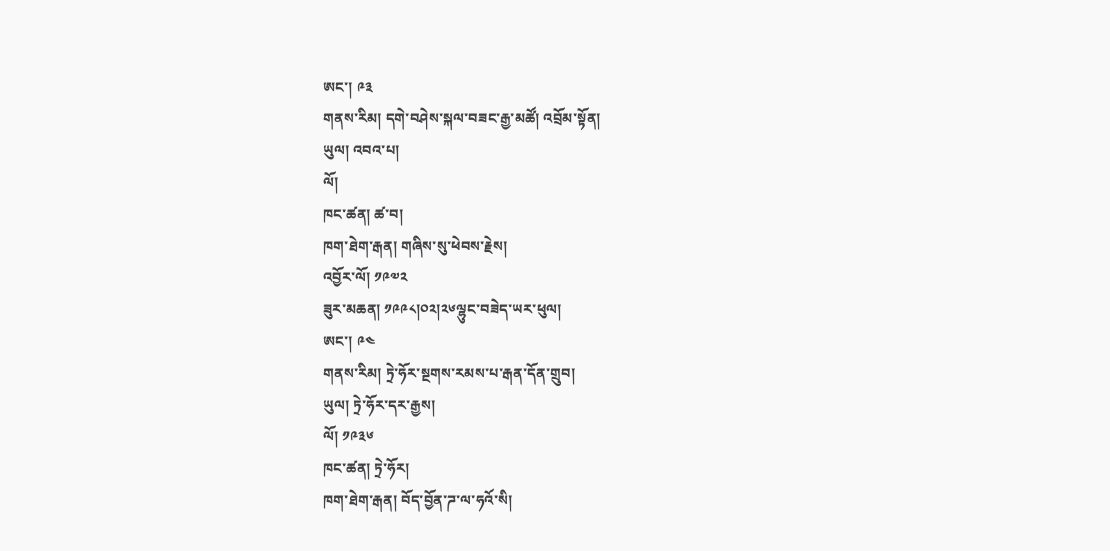ཨང་། ༩༣
གནས་རིམ། དགེ་བཤེས་སྐལ་བཟང་རྒྱ་མཚོ། འབྲོམ་སྟོན།
ཡུལ། འབའ་པ།
ལོ།
ཁང་ཚན། ཚ་བ།
ཁག་ཐེག་རྒན། གཞིས་སུ་ཕེབས་རྗེས།
འབྱོར་ལོ། ༡༩༧༢
ཟུར་མཆན། ༡༩༩༨།༠༢།༢༦ལྷུང་བཟེད་ཡར་ཕུལ།
ཨང་། ༩༤
གནས་རིམ། ཏྲེ་ཧོར་སྔགས་རམས་པ་རྒན་དོན་གྲུབ།
ཡུལ། ཏྲེ་ཧོར་དར་རྒྱས།
ལོ། ༡༩༣༦
ཁང་ཚན། ཏྲེ་ཧོར།
ཁག་ཐེག་རྒན། བོད་བྱོན་ཌ་ལ་ཧའོ་སི།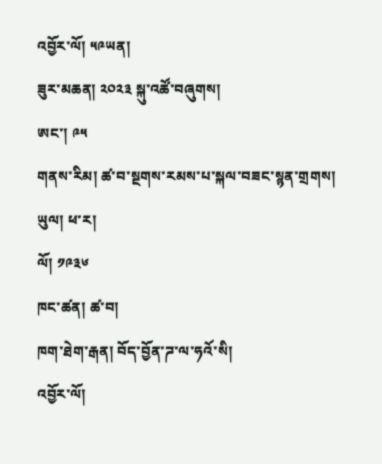འབྱོར་ལོ། ༥༩ཡན།
ཟུར་མཆན། ༢༠༢༣ སྐུ་འཚོ་བཞུགས།
ཨང་། ༩༥
གནས་རིམ། ཚ་བ་སྔགས་རམས་པ་སྐལ་བཟང་སྙན་གྲགས།
ཡུལ། ཕ་ར།
ལོ། ༡༩༣༦
ཁང་ཚན། ཚ་བ།
ཁག་ཐེག་རྒན། བོད་བྱོན་ཌ་ལ་ཧའོ་སི།
འབྱོར་ལོ།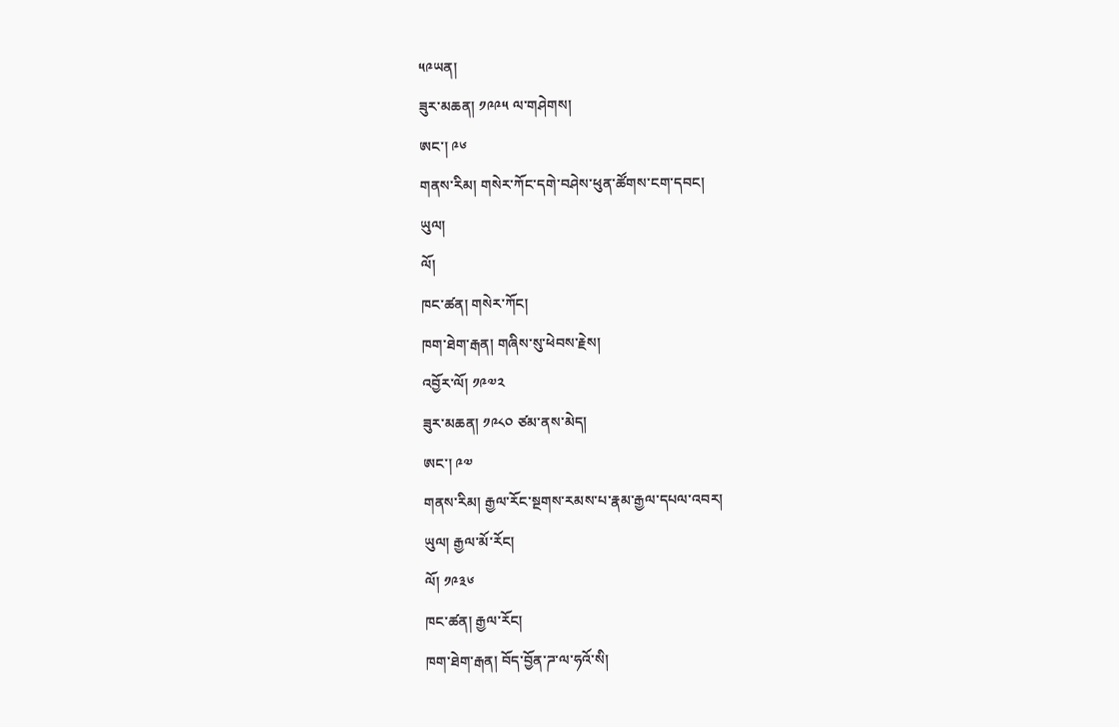༥༩ཡན།
ཟུར་མཆན། ༡༩༩༥ ལ་གཤེགས།
ཨང་། ༩༦
གནས་རིམ། གསེར་ཀོང་དགེ་བཤེས་ཕུན་ཚོགས་ངག་དབང།
ཡུལ།
ལོ།
ཁང་ཚན། གསེར་ཀོང།
ཁག་ཐེག་རྒན། གཞིས་སུ་ཕེབས་རྗེས།
འབྱོར་ལོ། ༡༩༧༢
ཟུར་མཆན། ༡༩༨༠ ཙམ་ནས་མེད།
ཨང་། ༩༧
གནས་རིམ། རྒྱལ་རོང་སྔགས་རམས་པ་རྣམ་རྒྱལ་དཔལ་འབར།
ཡུལ། རྒྱལ་མོ་རོང།
ལོ། ༡༩༣༦
ཁང་ཚན། རྒྱལ་རོང།
ཁག་ཐེག་རྒན། བོད་བྱོན་ཌ་ལ་ཧའོ་སི།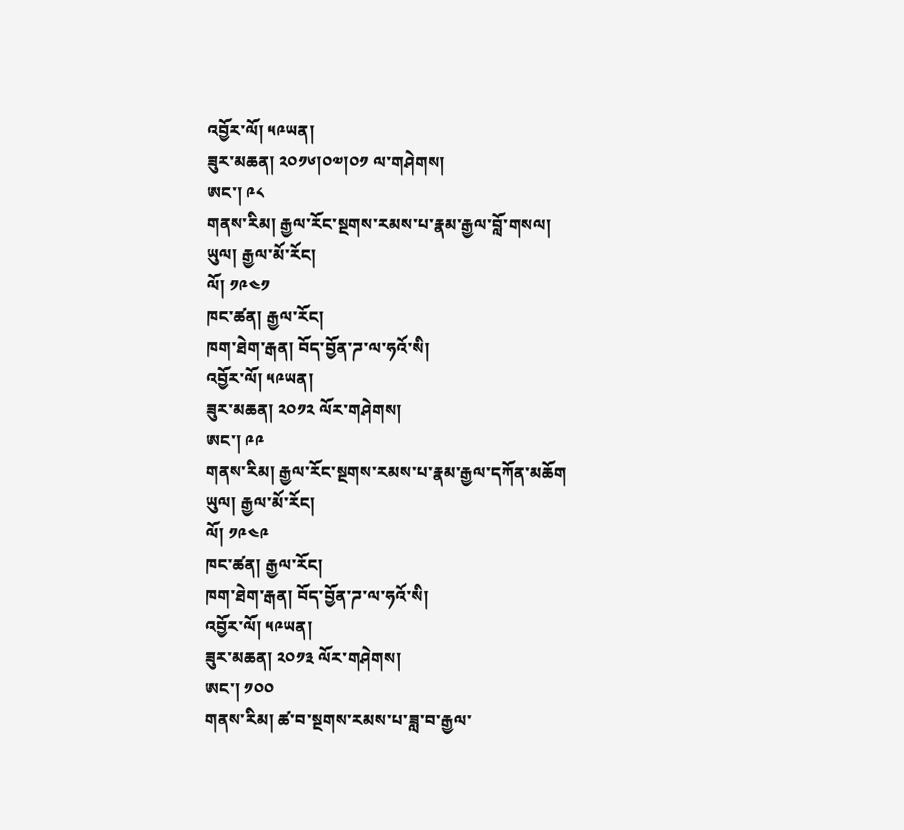འབྱོར་ལོ། ༥༩ཡན།
ཟུར་མཆན། ༢༠༡༦།༠༧།༠༡ ལ་གཤེགས།
ཨང་། ༩༨
གནས་རིམ། རྒྱལ་རོང་སྔགས་རམས་པ་རྣམ་རྒྱལ་བློ་གསལ།
ཡུལ། རྒྱལ་མོ་རོང།
ལོ། ༡༩༤༡
ཁང་ཚན། རྒྱལ་རོང།
ཁག་ཐེག་རྒན། བོད་བྱོན་ཌ་ལ་ཧའོ་སི།
འབྱོར་ལོ། ༥༩ཡན།
ཟུར་མཆན། ༢༠༡༢ ལོར་གཤེགས།
ཨང་། ༩༩
གནས་རིམ། རྒྱལ་རོང་སྔགས་རམས་པ་རྣམ་རྒྱལ་དཀོན་མཆོག
ཡུལ། རྒྱལ་མོ་རོང།
ལོ། ༡༩༤༩
ཁང་ཚན། རྒྱལ་རོང།
ཁག་ཐེག་རྒན། བོད་བྱོན་ཌ་ལ་ཧའོ་སི།
འབྱོར་ལོ། ༥༩ཡན།
ཟུར་མཆན། ༢༠༡༣ ལོར་གཤེགས།
ཨང་། ༡༠༠
གནས་རིམ། ཚ་བ་སྔགས་རམས་པ་ཟླ་བ་རྒྱལ་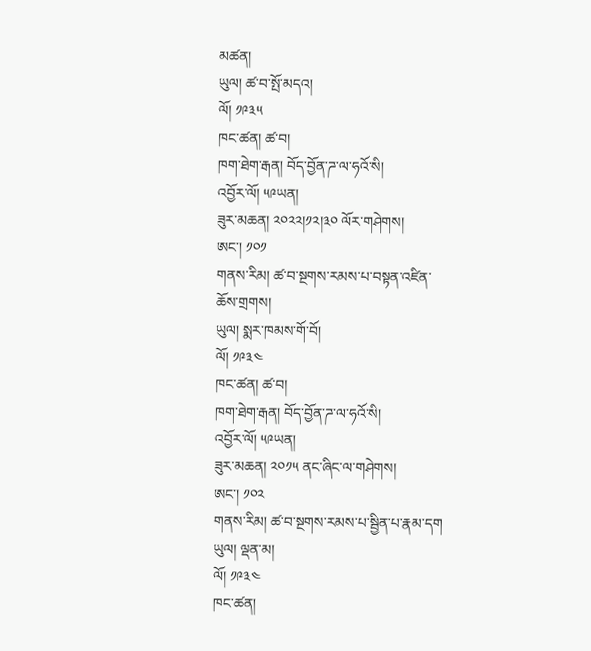མཚན།
ཡུལ། ཚ་བ་སྤོ་མདའ།
ལོ། ༡༩༣༥
ཁང་ཚན། ཚ་བ།
ཁག་ཐེག་རྒན། བོད་བྱོན་ཌ་ལ་ཧའོ་སི།
འབྱོར་ལོ། ༥༩ཡན།
ཟུར་མཆན། ༢༠༢༢།༡༢།༣༠ ལོར་གཤེགས།
ཨང་། ༡༠༡
གནས་རིམ། ཚ་བ་སྔགས་རམས་པ་བསྟན་འཛིན་ཆོས་གྲགས།
ཡུལ། སྨར་ཁམས་གོ་བོ།
ལོ། ༡༩༣༤
ཁང་ཚན། ཚ་བ།
ཁག་ཐེག་རྒན། བོད་བྱོན་ཌ་ལ་ཧའོ་སི།
འབྱོར་ལོ། ༥༩ཡན།
ཟུར་མཆན། ༢༠༡༥ ནང་ཞིང་ལ་གཤེགས།
ཨང་། ༡༠༢
གནས་རིམ། ཚ་བ་སྔགས་རམས་པ་སྦྱིན་པ་རྣམ་དག
ཡུལ། ལྡན་མ།
ལོ། ༡༩༣༤
ཁང་ཚན།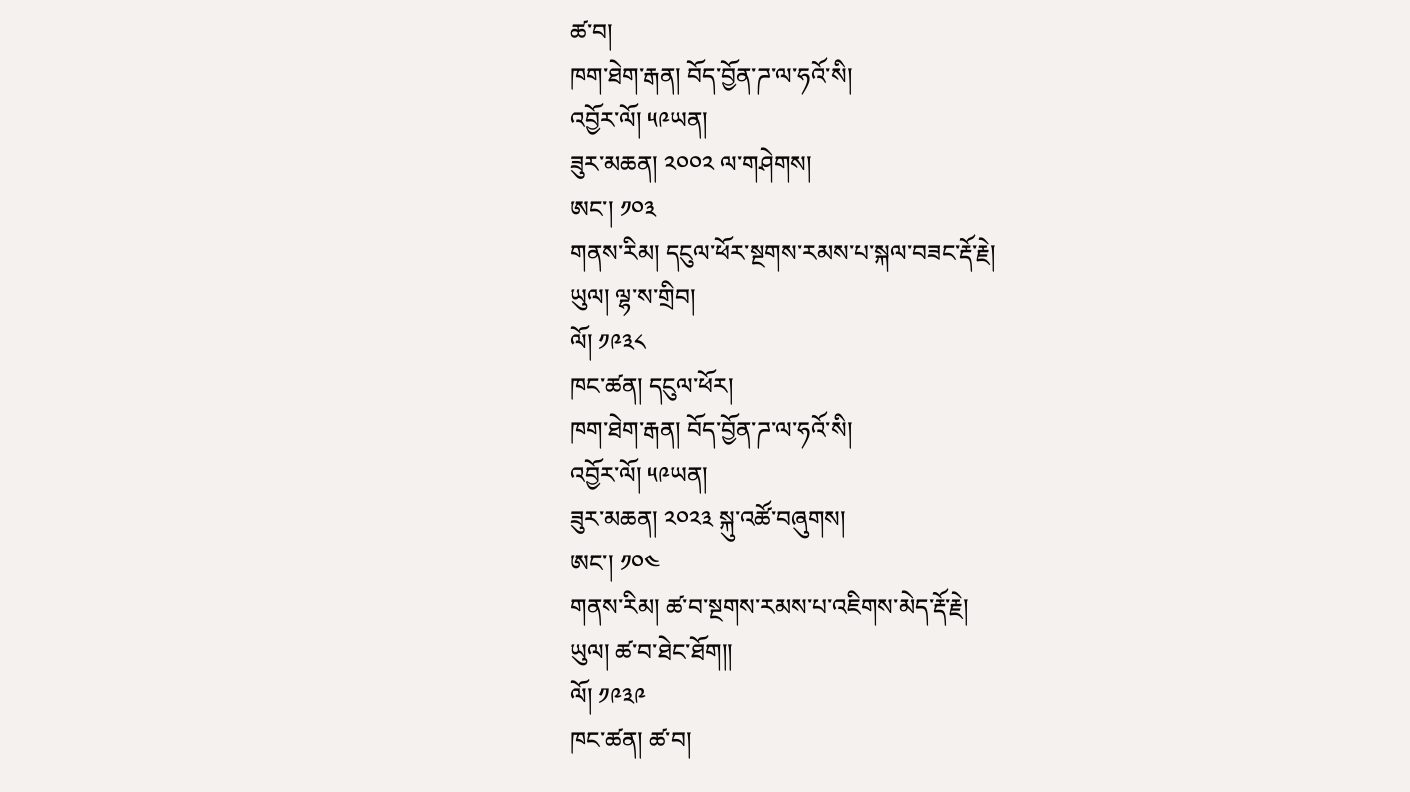ཚ་བ།
ཁག་ཐེག་རྒན། བོད་བྱོན་ཌ་ལ་ཧའོ་སི།
འབྱོར་ལོ། ༥༩ཡན།
ཟུར་མཆན། ༢༠༠༢ ལ་གཤེགས།
ཨང་། ༡༠༣
གནས་རིམ། དངུལ་ཕོར་སྔགས་རམས་པ་སྐལ་བཟང་རྡོ་རྗེ།
ཡུལ། ལྷ་ས་གྲིབ།
ལོ། ༡༩༣༨
ཁང་ཚན། དངུལ་ཕོར།
ཁག་ཐེག་རྒན། བོད་བྱོན་ཌ་ལ་ཧའོ་སི།
འབྱོར་ལོ། ༥༩ཡན།
ཟུར་མཆན། ༢༠༢༣ སྐུ་འཚོ་བཞུགས།
ཨང་། ༡༠༤
གནས་རིམ། ཚ་བ་སྔགས་རམས་པ་འཇིགས་མེད་རྡོ་རྗེ།
ཡུལ། ཚ་བ་ཐེང་ཐོག།།
ལོ། ༡༩༣༩
ཁང་ཚན། ཚ་བ།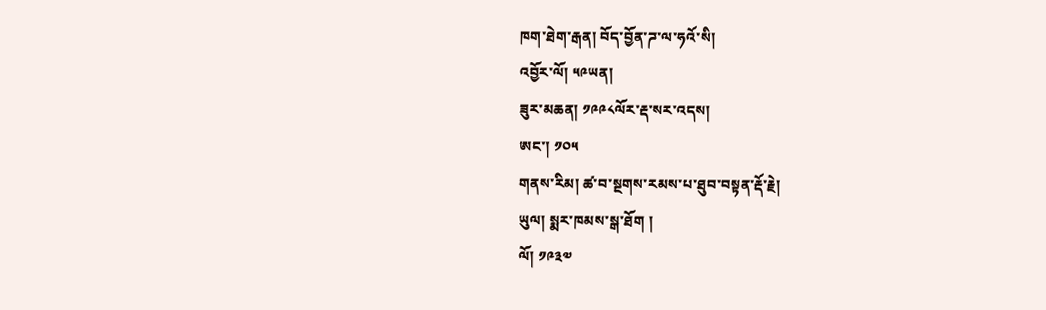ཁག་ཐེག་རྒན། བོད་བྱོན་ཌ་ལ་ཧའོ་སི།
འབྱོར་ལོ། ༥༩ཡན།
ཟུར་མཆན། ༡༩༩༨ལོར་རྡ་སར་འདས།
ཨང་། ༡༠༥
གནས་རིམ། ཚ་བ་སྔགས་རམས་པ་ཐུབ་བསྟན་རྡོ་རྗེ།
ཡུལ། སྨར་ཁམས་སྒ་ཐོག །
ལོ། ༡༩༣༧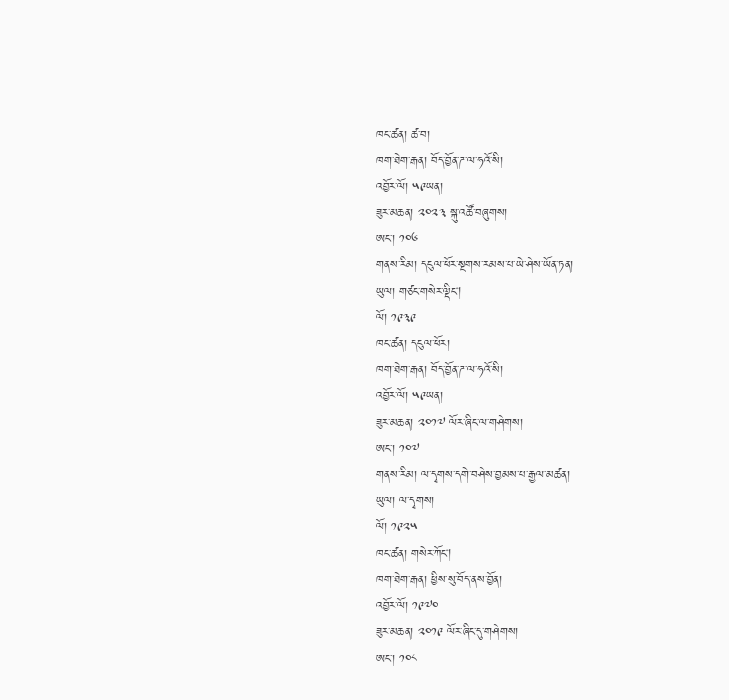ཁང་ཚན། ཚ་བ།
ཁག་ཐེག་རྒན། བོད་བྱོན་ཌ་ལ་ཧའོ་སི།
འབྱོར་ལོ། ༥༩ཡན།
ཟུར་མཆན། ༢༠༢༣ སྐུ་འཚོ་བཞུགས།
ཨང་། ༡༠༦
གནས་རིམ། དངུལ་ཕོར་སྔགས་རམས་པ་ཡེ་ཤེས་ཡོན་ཏན།
ཡུལ། གཙང་གསེར་ལྡིང།
ལོ། ༡༩༣༩
ཁང་ཚན། དངུལ་ཕོར།
ཁག་ཐེག་རྒན། བོད་བྱོན་ཌ་ལ་ཧའོ་སི།
འབྱོར་ལོ། ༥༩ཡན།
ཟུར་མཆན། ༢༠༡༧ ལོར་ཞིང་ལ་གཤེགས།
ཨང་། ༡༠༧
གནས་རིམ། ལ་དྭགས་དགེ་བཤེས་བྱམས་པ་རྒྱལ་མཚན།
ཡུལ། ལ་དྭགས།
ལོ། ༡༩༢༥
ཁང་ཚན། གསེར་ཀོང།
ཁག་ཐེག་རྒན། ཕྱིས་སུ་བོད་ནས་བྱོན།
འབྱོར་ལོ། ༡༩༧༠
ཟུར་མཆན། ༢༠༡༩ ལོར་ཞིང་དུ་གཤེགས།
ཨང་། ༡༠༨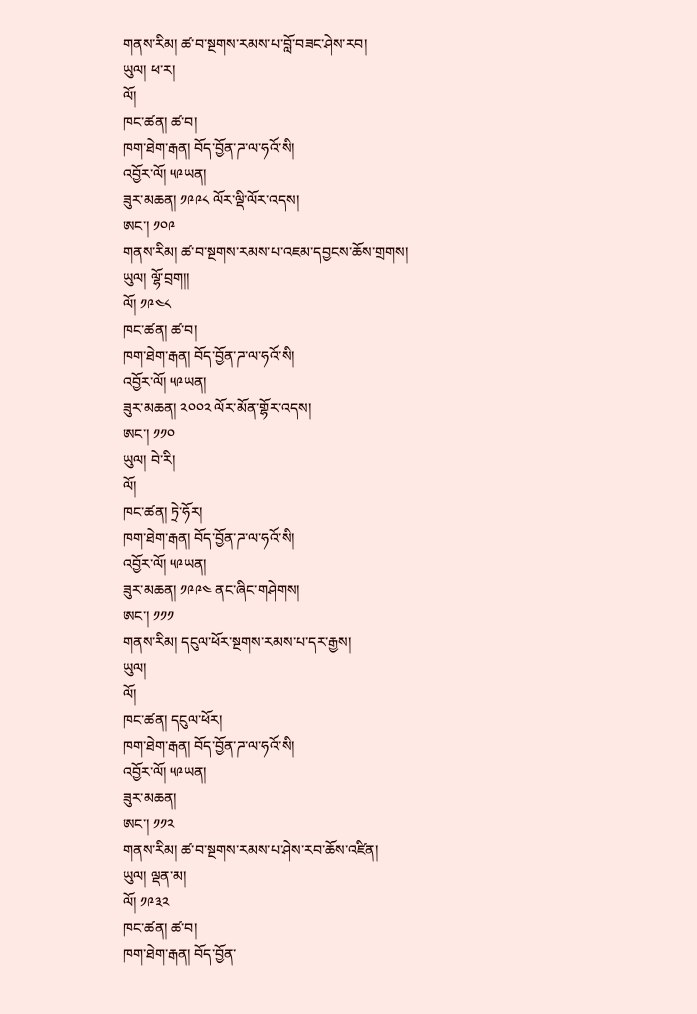གནས་རིམ། ཚ་བ་སྔགས་རམས་པ་བློ་བཟང་ཤེས་རབ།
ཡུལ། ཕ་ར།
ལོ།
ཁང་ཚན། ཚ་བ།
ཁག་ཐེག་རྒན། བོད་བྱོན་ཌ་ལ་ཧའོ་སི།
འབྱོར་ལོ། ༥༩ཡན།
ཟུར་མཆན། ༡༩༩༨ ལོར་ལྡི་ལོར་འདས།
ཨང་། ༡༠༩
གནས་རིམ། ཚ་བ་སྔགས་རམས་པ་འཇམ་དབྱངས་ཆོས་གྲགས།
ཡུལ། ལྷོ་བྲག།།
ལོ། ༡༩༤༨
ཁང་ཚན། ཚ་བ།
ཁག་ཐེག་རྒན། བོད་བྱོན་ཌ་ལ་ཧའོ་སི།
འབྱོར་ལོ། ༥༩ཡན།
ཟུར་མཆན། ༢༠༠༢ ལོར་མོན་གྷོར་འདས།
ཨང་། ༡༡༠
ཡུལ། བེ་རི།
ལོ།
ཁང་ཚན། ཏྲེ་ཧོར།
ཁག་ཐེག་རྒན། བོད་བྱོན་ཌ་ལ་ཧའོ་སི།
འབྱོར་ལོ། ༥༩ཡན།
ཟུར་མཆན། ༡༩༩༤ ནང་ཞིང་གཤེགས།
ཨང་། ༡༡༡
གནས་རིམ། དངུལ་ཕོར་སྔགས་རམས་པ་དར་རྒྱས།
ཡུལ།
ལོ།
ཁང་ཚན། དངུལ་ཕོར།
ཁག་ཐེག་རྒན། བོད་བྱོན་ཌ་ལ་ཧའོ་སི།
འབྱོར་ལོ། ༥༩ཡན།
ཟུར་མཆན།
ཨང་། ༡༡༢
གནས་རིམ། ཚ་བ་སྔགས་རམས་པ་ཤེས་རབ་ཆོས་འཛིན།
ཡུལ། ལྡན་མ།
ལོ། ༡༩༣༢
ཁང་ཚན། ཚ་བ།
ཁག་ཐེག་རྒན། བོད་བྱོན་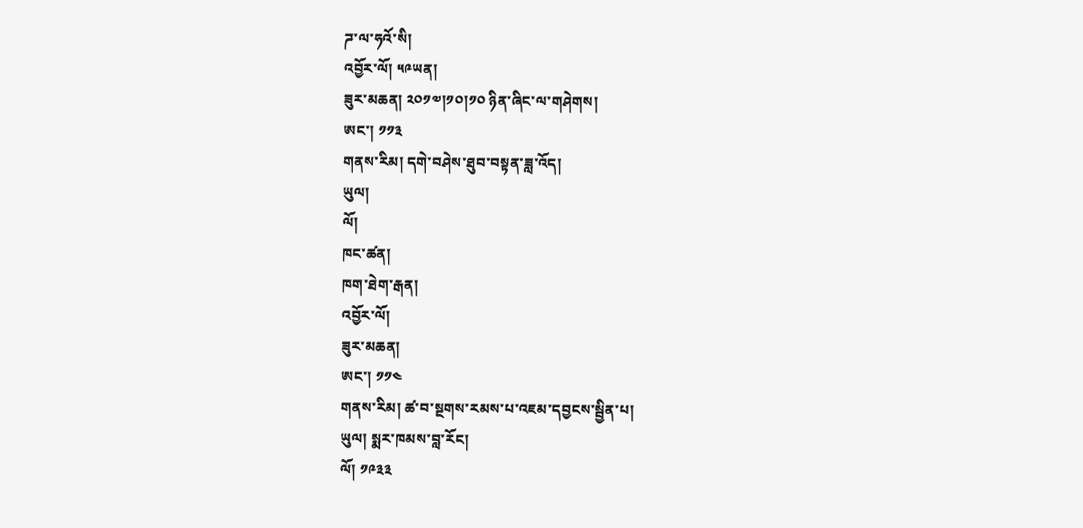ཌ་ལ་ཧའོ་སི།
འབྱོར་ལོ། ༥༩ཡན།
ཟུར་མཆན། ༢༠༡༧།༡༠།༡༠ ཉིན་ཞིང་ལ་གཤེགས།
ཨང་། ༡༡༣
གནས་རིམ། དགེ་བཤེས་ཐུབ་བསྟན་ཟླ་འོད།
ཡུལ།
ལོ།
ཁང་ཚན།
ཁག་ཐེག་རྒན།
འབྱོར་ལོ།
ཟུར་མཆན།
ཨང་། ༡༡༤
གནས་རིམ། ཚ་བ་སྔགས་རམས་པ་འཇམ་དབྱངས་སྦྱིན་པ།
ཡུལ། སྨར་ཁམས་བླ་རོང།
ལོ། ༡༩༣༣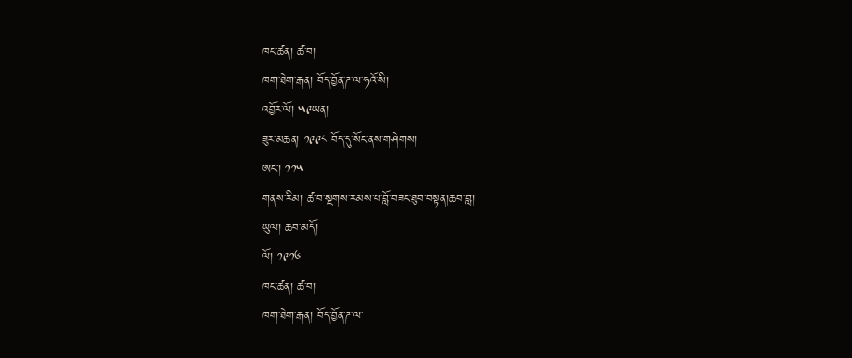ཁང་ཚན། ཚ་བ།
ཁག་ཐེག་རྒན། བོད་བྱོན་ཌ་ལ་ཧའོ་སི།
འབྱོར་ལོ། ༥༩ཡན།
ཟུར་མཆན། ༡༩༩༨ བོད་དུ་སོང་ནས་གཤེགས།
ཨང་། ༡༡༥
གནས་རིམ། ཚ་བ་སྔགས་རམས་པ་བློ་བཟང་ཐུབ་བསྟན།ཆབ་བླ།
ཡུལ། ཆབ་མདོ།
ལོ། ༡༩༡༦
ཁང་ཚན། ཚ་བ།
ཁག་ཐེག་རྒན། བོད་བྱོན་ཌ་ལ་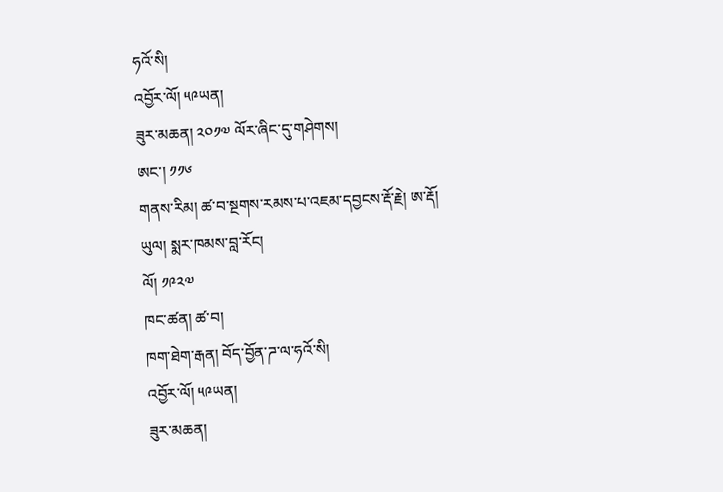ཧའོ་སི།
འབྱོར་ལོ། ༥༩ཡན།
ཟུར་མཆན། ༢༠༡༧ ལོར་ཞིང་དུ་གཤེགས།
ཨང་། ༡༡༦
གནས་རིམ། ཚ་བ་སྔགས་རམས་པ་འཇམ་དབྱངས་རྡོ་རྗེ། ཨ་རྡོ།
ཡུལ། སྨར་ཁམས་བླ་རོང།
ལོ། ༡༩༢༧
ཁང་ཚན། ཚ་བ།
ཁག་ཐེག་རྒན། བོད་བྱོན་ཌ་ལ་ཧའོ་སི།
འབྱོར་ལོ། ༥༩ཡན།
ཟུར་མཆན།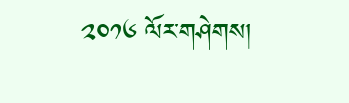༢༠༡༦ ལོར་གཤེགས།